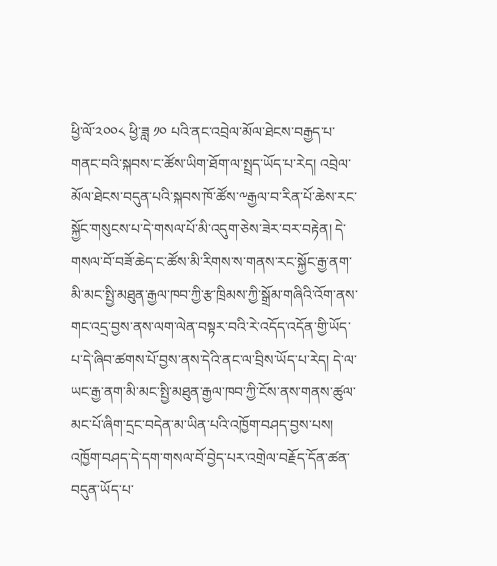ཕྱི་ལོ་༢༠༠༨ ཕྱི་ཟླ ༡༠ པའི་ནང་འབྲེལ་མོལ་ཐེངས་བརྒྱད་པ་གནང་བའི་སྐབས་ང་ཚོས་ཡིག་ཐོག་ལ་སྤྲད་ཡོད་པ་རེད། འབྲེལ་མོལ་ཐེངས་བདུན་པའི་སྐབས་ཁོ་ཚོས་༸རྒྱལ་བ་རིན་པོ་ཆེས་རང་སྐྱོང་གསུངས་པ་དེ་གསལ་པོ་མི་འདུག་ཅེས་ཟེར་བར་བརྟེན། དེ་གསལ་བོ་བཟོ་ཆེད་ང་ཚོས་མི་རིགས་ས་གནས་རང་སྐྱོང་རྒྱ་ནག་མི་མང་སྤྱི་མཐུན་རྒྱལ་ཁབ་ཀྱི་རྩ་ཁྲིམས་ཀྱི་སྒྲོམ་གཞིའི་འོག་ནས་གང་འདྲ་བྱས་ནས་ལག་ལེན་བསྟར་བའི་རེ་འདོད་འདོན་གྱི་ཡོད་པ་དེ་ཞིབ་ཚགས་པོ་བྱས་ནས་དེའི་ནང་ལ་བྲིས་ཡོད་པ་རེད། དེ་ལ་ཡང་རྒྱ་ནག་མི་མང་སྤྱི་མཐུན་རྒྱལ་ཁབ་ཀྱི་ངོས་ནས་གནས་ཚུལ་མང་པོ་ཞིག་དྲང་བདེན་མ་ཡིན་པའི་འཁྱོག་བཤད་བྱས་པས། འཁྱོག་བཤད་དེ་དག་གསལ་བོ་བྱེད་པར་འགྲེལ་བརྗོད་དོན་ཚན་བདུན་ཡོད་པ་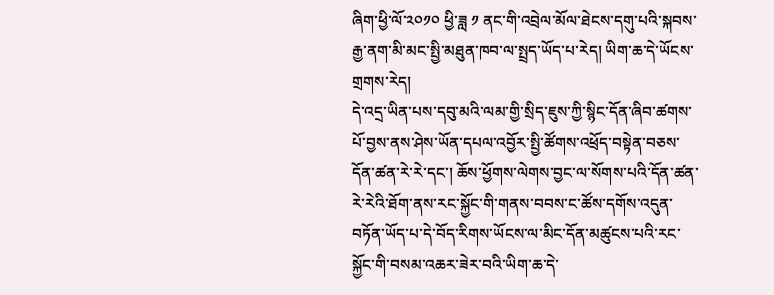ཞིག་ཕྱི་ལོ་༢༠༡༠ ཕྱི་ཟླ ༡ ནང་གི་འབྲེལ་མོལ་ཐེངས་དགུ་པའི་སྐབས་རྒྱ་ནག་མི་མང་སྤྱི་མཐུན་ཁབ་ལ་སྤྲད་ཡོད་པ་རེད། ཡིག་ཆ་དེ་ཡོངས་གྲགས་རེད།
དེ་འདྲ་ཡིན་པས་དབུ་མའི་ལམ་གྱི་སྲིད་ཇུས་ཀྱི་སྙིང་དོན་ཞིབ་ཚགས་པོ་བྱས་ནས་ཤེས་ཡོན་དཔལ་འབྱོར་སྤྱི་ཚོགས་འཕྲོད་བསྟེན་བཅས་དོན་ཚན་རེ་རེ་དང་། ཆོས་ཕྱོགས་ལེགས་བྱང་ལ་སོགས་པའི་དོན་ཚན་རེ་རེའི་ཐོག་ནས་རང་སྐྱོང་གི་གནས་བབས་ང་ཚོས་དགོས་འདུན་བཏོན་ཡོད་པ་དེ་བོད་རིགས་ཡོངས་ལ་མིང་དོན་མཚུངས་པའི་རང་སྐྱོང་གི་བསམ་འཆར་ཟེར་བའི་ཡིག་ཆ་དེ་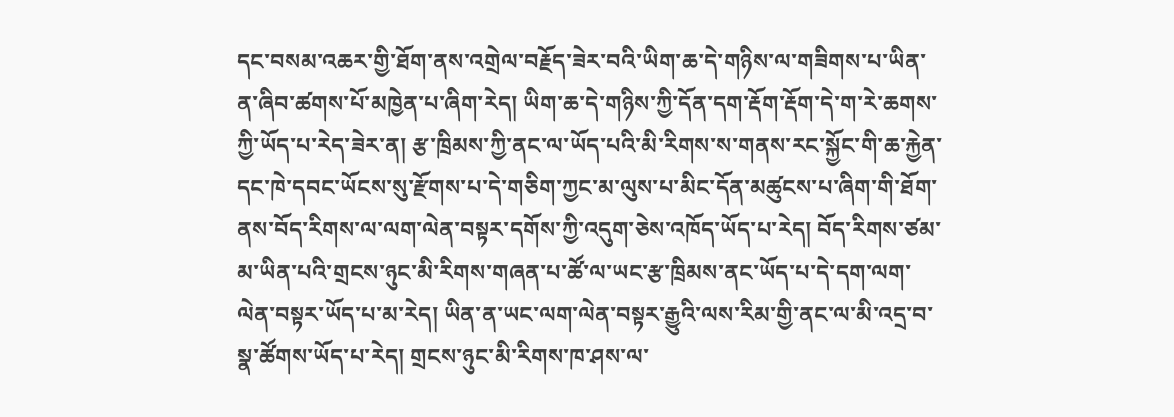དང་བསམ་འཆར་གྱི་ཐོག་ནས་འགྲེལ་བརྗོད་ཟེར་བའི་ཡིག་ཆ་དེ་གཉིས་ལ་གཟིགས་པ་ཡིན་ན་ཞིབ་ཚགས་པོ་མཁྱེན་པ་ཞིག་རེད། ཡིག་ཆ་དེ་གཉིས་ཀྱི་དོན་དག་རྡོག་རྡོག་དེ་ག་རེ་ཆགས་ཀྱི་ཡོད་པ་རེད་ཟེར་ན། རྩ་ཁྲིམས་ཀྱི་ནང་ལ་ཡོད་པའི་མི་རིགས་ས་གནས་རང་སྐྱོང་གི་ཆ་རྐྱེན་དང་ཁེ་དབང་ཡོངས་སུ་རྫོགས་པ་དེ་གཅིག་ཀྱང་མ་ལུས་པ་མིང་དོན་མཚུངས་པ་ཞིག་གི་ཐོག་ནས་བོད་རིགས་ལ་ལག་ལེན་བསྟར་དགོས་ཀྱི་འདུག་ཅེས་འཁོད་ཡོད་པ་རེད། བོད་རིགས་ཙམ་མ་ཡིན་པའི་གྲངས་ཉུང་མི་རིགས་གཞན་པ་ཚོ་ལ་ཡང་རྩ་ཁྲིམས་ནང་ཡོད་པ་དེ་དག་ལག་ལེན་བསྟར་ཡོད་པ་མ་རེད། ཡིན་ན་ཡང་ལག་ལེན་བསྟར་རྒྱུའི་ལས་རིམ་གྱི་ནང་ལ་མི་འདྲ་བ་སྣ་ཚོགས་ཡོད་པ་རེད། གྲངས་ཉུང་མི་རིགས་ཁ་ཤས་ལ་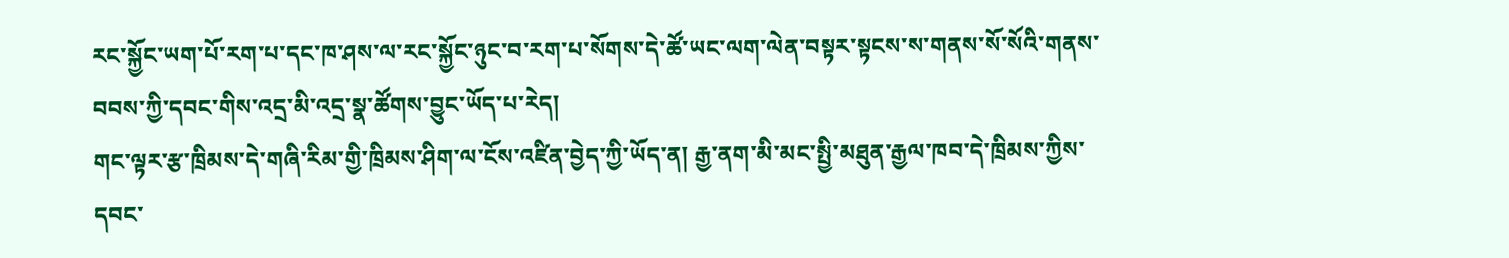རང་སྐྱོང་ཡག་པོ་རག་པ་དང་ཁ་ཤས་ལ་རང་སྐྱོང་ཉུང་བ་རག་པ་སོགས་དེ་ཚོ་ཡང་ལག་ལེན་བསྟར་སྟངས་ས་གནས་སོ་སོའི་གནས་བབས་ཀྱི་དབང་གིས་འདྲ་མི་འདྲ་སྣ་ཚོགས་བྱུང་ཡོད་པ་རེད།
གང་ལྟར་རྩ་ཁྲིམས་དེ་གཞི་རིམ་གྱི་ཁྲིམས་ཤིག་ལ་ངོས་འཛིན་བྱེད་ཀྱི་ཡོད་ན། རྒྱ་ནག་མི་མང་སྤྱི་མཐུན་རྒྱལ་ཁབ་དེ་ཁྲིམས་ཀྱིས་དབང་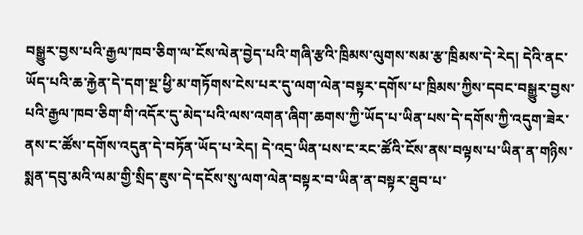བསྒྱུར་བྱས་པའི་རྒྱལ་ཁབ་ཅིག་ལ་ངོས་ལེན་བྱེད་པའི་གཞི་རྩའི་ཁྲིམས་ལུགས་སམ་རྩ་ཁྲིམས་དེ་རེད། དེའི་ནང་ཡོད་པའི་ཆ་རྐྱེན་དེ་དག་སྔ་ཕྱི་མ་གཏོགས་ངེས་པར་དུ་ལག་ལེན་བསྟར་དགོས་པ་ཁྲིམས་ཀྱིས་དབང་བསྒྱུར་བྱས་པའི་རྒྱལ་ཁབ་ཅིག་གི་འདོར་དུ་མེད་པའི་ལས་འགན་ཞིག་ཆགས་ཀྱི་ཡོད་པ་ཡིན་པས་དེ་དགོས་ཀྱི་འདུག་ཟེར་ནས་ང་ཚོས་དགོས་འདུན་དེ་བཏོན་ཡོད་པ་རེད། དེ་འདྲ་ཡིན་པས་ང་རང་ཚོའི་ངོས་ནས་བལྟས་པ་ཡིན་ན་གཉིས་སྨན་དབུ་མའི་ལམ་གྱི་སྲིད་ཇུས་དེ་དངོས་སུ་ལག་ལེན་བསྟར་བ་ཡིན་ན་བསྟར་ཐུབ་པ་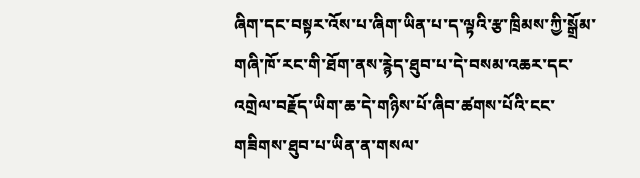ཞིག་དང་བསྟར་འོས་པ་ཞིག་ཡིན་པ་ད་ལྟའི་རྩ་ཁྲིམས་ཀྱི་སྒྲོམ་གཞི་ཁོ་རང་གི་ཐོག་ནས་རྙེད་ཐུབ་པ་དེ་བསམ་འཆར་དང་འགྲེལ་བརྗོད་ཡིག་ཆ་དེ་གཉིས་པོ་ཞིབ་ཚགས་པོའི་ངང་གཟིགས་ཐུབ་པ་ཡིན་ན་གསལ་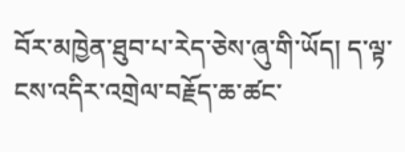བོར་མཁྱེན་ཐུབ་པ་རེད་ཅེས་ཞུ་གི་ཡོད། ད་ལྟ་ངས་འདིར་འགྲེལ་བརྗོད་ཆ་ཚང་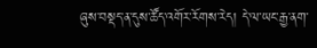ཞུས་བསྡད་ན་དུས་ཚོད་འགོར་རོགས་རེད། དེ་ལ་ཡང་རྒྱ་ནག་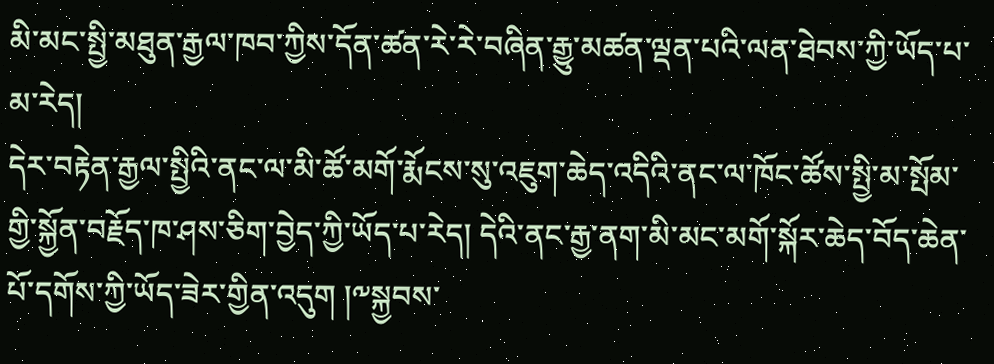མི་མང་སྤྱི་མཐུན་རྒྱལ་ཁབ་ཀྱིས་དོན་ཚན་རེ་རེ་བཞིན་རྒྱུ་མཚན་ལྡན་པའི་ལན་ཐེབས་ཀྱི་ཡོད་པ་མ་རེད།
དེར་བརྟེན་རྒྱལ་སྤྱིའི་ནང་ལ་མི་ཚོ་མགོ་རྨོངས་སུ་འཇུག་ཆེད་འདིའི་ནང་ལ་ཁོང་ཚོས་སྤྱི་མ་སྤོམ་གྱི་སྐྱོན་བརྗོད་ཁ་ཤས་ཅིག་བྱེད་ཀྱི་ཡོད་པ་རེད། དེའི་ནང་རྒྱ་ནག་མི་མང་མགོ་སྐོར་ཆེད་བོད་ཆེན་པོ་དགོས་ཀྱི་ཡོད་ཟེར་གྱིན་འདུག །༸སྐྱབས་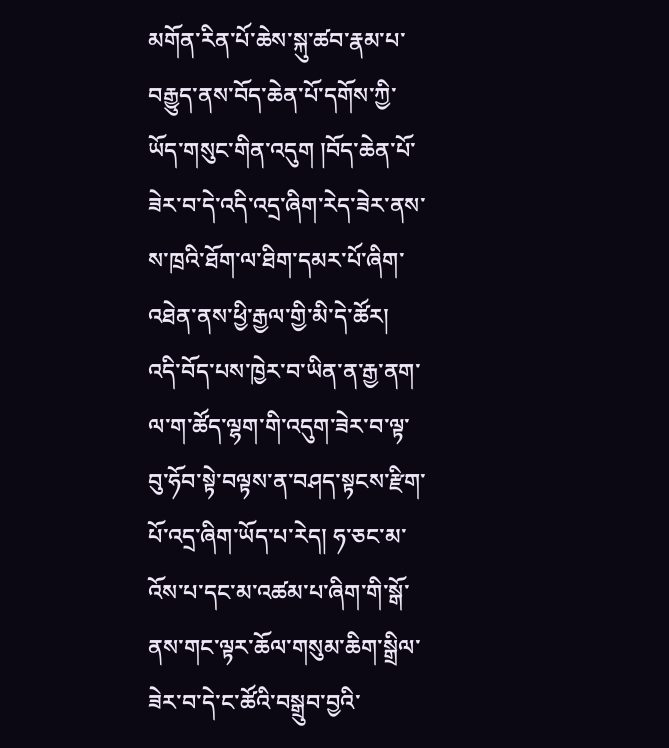མགོན་རིན་པོ་ཆེས་སྐུ་ཚབ་རྣམ་པ་བརྒྱུད་ནས་བོད་ཆེན་པོ་དགོས་ཀྱི་ཡོད་གསུང་གིན་འདུག །བོད་ཆེན་པོ་ཟེར་བ་དེ་འདི་འདྲ་ཞིག་རེད་ཟེར་ནས་ས་ཁྲའི་ཐོག་ལ་ཐིག་དམར་པོ་ཞིག་འཐེན་ནས་ཕྱི་རྒྱལ་གྱི་མི་དེ་ཚོར། འདི་བོད་པས་ཁྱེར་བ་ཡིན་ན་རྒྱ་ནག་ལ་ག་ཚོད་ལྷག་གི་འདུག་ཟེར་བ་ལྟ་བུ་ཧོབ་སྟེ་བལྟས་ན་བཤད་སྟངས་རྫིག་པོ་འདྲ་ཞིག་ཡོད་པ་རེད། ཧ་ཅང་མ་འོས་པ་དང་མ་འཚམ་པ་ཞིག་གི་སྒོ་ནས་གང་ལྟར་ཆོལ་གསུམ་ཆིག་སྒྲིལ་ཟེར་བ་དེ་ང་ཚོའི་བསྒྲུབ་བྱའི་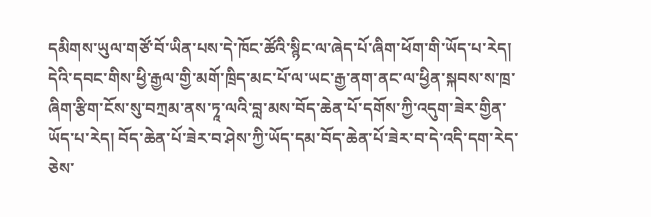དམིགས་ཡུལ་གཙོ་བོ་ཡིན་པས་དེ་ཁོང་ཚོའི་སྙིང་ལ་ཞེད་པོ་ཞིག་ཕོག་གི་ཡོད་པ་རེད། དེའི་དབང་གིས་ཕྱི་རྒྱལ་གྱི་མགོ་ཁྲིད་མང་པོ་ལ་ཡང་རྒྱ་ནག་ནང་ལ་ཕྱིན་སྐབས་ས་ཁྲ་ཞིག་རྩིག་ངོས་སུ་བཀྲམ་ནས་ཏཱ་ལའི་བླ་མས་བོད་ཆེན་པོ་དགོས་ཀྱི་འདུག་ཟེར་གྱིན་ཡོད་པ་རེད། བོད་ཆེན་པོ་ཟེར་བ་ཤེས་ཀྱི་ཡོད་དམ་བོད་ཆེན་པོ་ཟེར་བ་དེ་འདི་དག་རེད་ཅེས་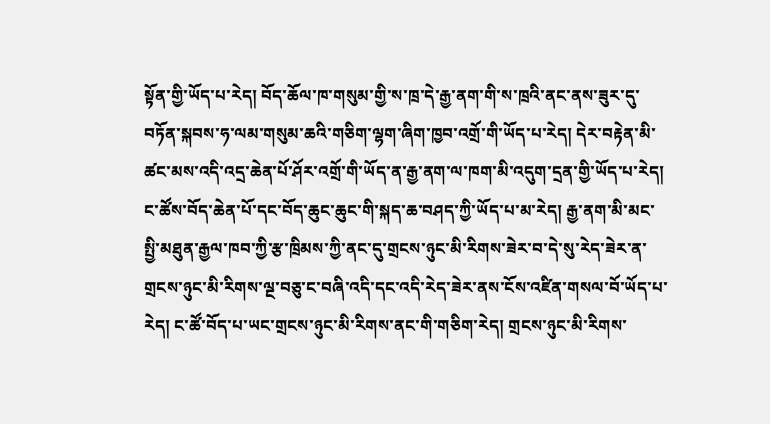སྟོན་གྱི་ཡོད་པ་རེད། བོད་ཆོལ་ཁ་གསུམ་གྱི་ས་ཁྲ་དེ་རྒྱ་ནག་གི་ས་ཁྲའི་ནང་ནས་ཟུར་དུ་བཏོན་སྐབས་ཧ་ལམ་གསུམ་ཆའི་གཅིག་ལྷག་ཞིག་ཁྱབ་འགྲོ་གི་ཡོད་པ་རེད། དེར་བརྟེན་མི་ཚང་མས་འདི་འདྲ་ཆེན་པོ་ཤོར་འགྲོ་གི་ཡོད་ན་རྒྱ་ནག་ལ་ཁག་མི་འདུག་དྲན་གྱི་ཡོད་པ་རེད།
ང་ཚོས་བོད་ཆེན་པོ་དང་བོད་ཆུང་ཆུང་གི་སྐད་ཆ་བཤད་ཀྱི་ཡོད་པ་མ་རེད། རྒྱ་ནག་མི་མང་སྤྱི་མཐུན་རྒྱལ་ཁབ་ཀྱི་རྩ་ཁྲིམས་ཀྱི་ནང་དུ་གྲངས་ཉུང་མི་རིགས་ཟེར་བ་དེ་སུ་རེད་ཟེར་ན་གྲངས་ཉུང་མི་རིགས་ལྔ་བཅུ་ང་བཞི་འདི་དང་འདི་རེད་ཟེར་ནས་ངོས་འཛིན་གསལ་བོ་ཡོད་པ་རེད། ང་ཚོ་བོད་པ་ཡང་གྲངས་ཉུང་མི་རིགས་ནང་གི་གཅིག་རེད། གྲངས་ཉུང་མི་རིགས་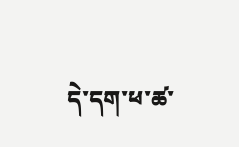དེ་དག་ཕ་ཚ་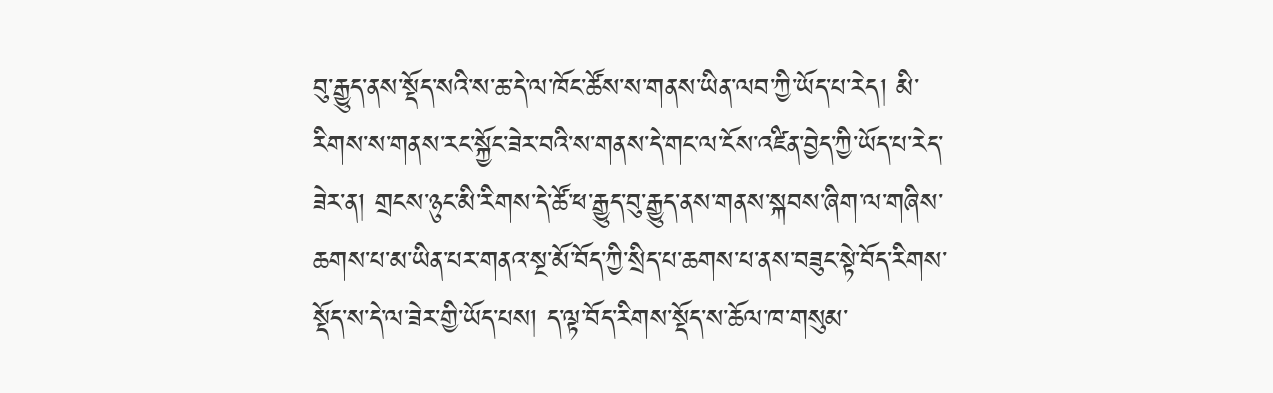བུ་རྒྱུད་ནས་སྡོད་སའི་ས་ཆ་དེ་ལ་ཁོང་ཚོས་ས་གནས་ཡིན་ལབ་ཀྱི་ཡོད་པ་རེད། མི་རིགས་ས་གནས་རང་སྐྱོང་ཟེར་བའི་ས་གནས་དེ་གང་ལ་ངོས་འཛིན་བྱེད་ཀྱི་ཡོད་པ་རེད་ཟེར་ན། གྲངས་ཉུང་མི་རིགས་དེ་ཚོ་ཕ་རྒྱུད་བུ་རྒྱུད་ནས་གནས་སྐབས་ཞིག་ལ་གཞིས་ཆགས་པ་མ་ཡིན་པར་གནའ་སྔ་མོ་བོད་ཀྱི་སྲིད་པ་ཆགས་པ་ནས་བཟུང་སྟེ་བོད་རིགས་སྡོད་ས་དེ་ལ་ཟེར་གྱི་ཡོད་པས། ད་ལྟ་བོད་རིགས་སྡོད་ས་ཆོལ་ཁ་གསུམ་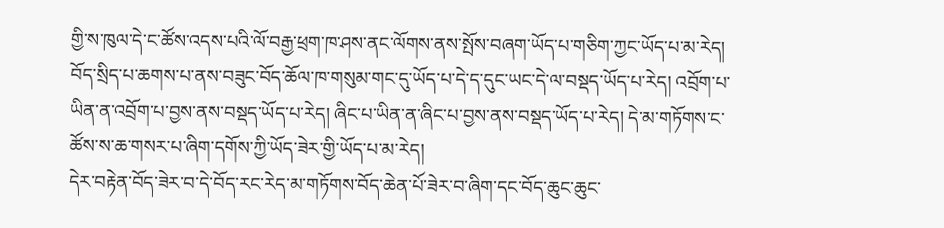གྱི་ས་ཁུལ་དེ་ང་ཚོས་འདས་པའི་ལོ་བརྒྱ་ཕྲག་ཁ་ཤས་ནང་ལོགས་ནས་སྤོས་བཞག་ཡོད་པ་གཅིག་ཀྱང་ཡོད་པ་མ་རེད། བོད་སྲིད་པ་ཆགས་པ་ནས་བཟུང་བོད་ཆོལ་ཁ་གསུམ་གང་དུ་ཡོད་པ་དེ་ད་དུང་ཡང་དེ་ལ་བསྡད་ཡོད་པ་རེད། འབྲོག་པ་ཡིན་ན་འབྲོག་པ་བྱས་ནས་བསྡད་ཡོད་པ་རེད། ཞིང་པ་ཡིན་ན་ཞིང་པ་བྱས་ནས་བསྡད་ཡོད་པ་རེད། དེ་མ་གཏོགས་ང་ཚོས་ས་ཆ་གསར་པ་ཞིག་དགོས་ཀྱི་ཡོད་ཟེར་གྱི་ཡོད་པ་མ་རེད།
དེར་བརྟེན་བོད་ཟེར་བ་དེ་བོད་རང་རེད་མ་གཏོགས་བོད་ཆེན་པོ་ཟེར་བ་ཞིག་དང་བོད་ཆུང་ཆུང་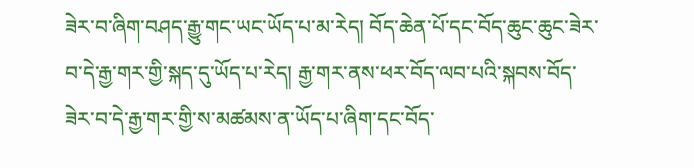ཟེར་བ་ཞིག་བཤད་རྒྱུ་གང་ཡང་ཡོད་པ་མ་རེད། བོད་ཆེན་པོ་དང་བོད་ཆུང་ཆུང་ཟེར་བ་དེ་རྒྱ་གར་གྱི་སྐད་དུ་ཡོད་པ་རེད། རྒྱ་གར་ནས་ཕར་བོད་ལབ་པའི་སྐབས་བོད་ཟེར་བ་དེ་རྒྱ་གར་གྱི་ས་མཚམས་ན་ཡོད་པ་ཞིག་དང་བོད་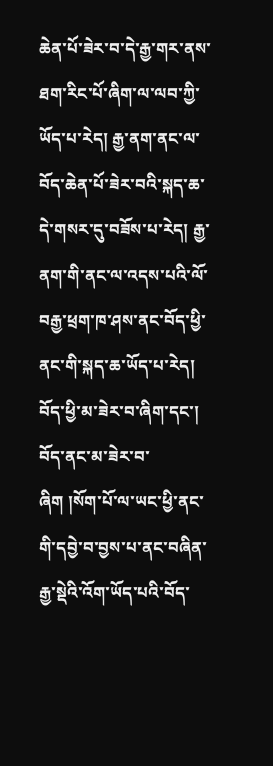ཆེན་པོ་ཟེར་བ་དེ་རྒྱ་གར་ནས་ཐག་རིང་པོ་ཞིག་ལ་ལབ་ཀྱི་ཡོད་པ་རེད། རྒྱ་ནག་ནང་ལ་བོད་ཆེན་པོ་ཟེར་བའི་སྐད་ཆ་དེ་གསར་དུ་བཟོས་པ་རེད། རྒྱ་ནག་གི་ནང་ལ་འདས་པའི་ལོ་བརྒྱ་ཕྲག་ཁ་ཤས་ནང་བོད་ཕྱི་ནང་གི་སྐད་ཆ་ཡོད་པ་རེད། བོད་ཕྱི་མ་ཟེར་བ་ཞིག་དང་། བོད་ནང་མ་ཟེར་བ་ཞིག །སོག་པོ་ལ་ཡང་ཕྱི་ནང་གི་དབྱེ་བ་བྱས་པ་ནང་བཞིན་རྒྱ་སྡེའི་འོག་ཡོད་པའི་བོད་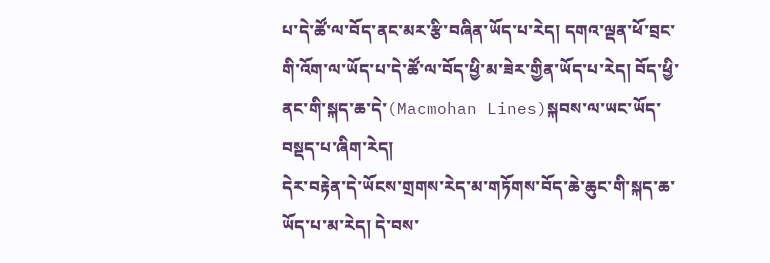པ་དེ་ཚོ་ལ་བོད་ནང་མར་རྩི་བཞིན་ཡོད་པ་རེད། དགའ་ལྡན་ཕོ་བྲང་གི་འོག་ལ་ཡོད་པ་དེ་ཚོ་ལ་བོད་ཕྱི་མ་ཟེར་གྱིན་ཡོད་པ་རེད། བོད་ཕྱི་ནང་གི་སྐད་ཆ་དེ་(Macmohan Lines)སྐབས་ལ་ཡང་ཡོད་བསྡད་པ་ཞིག་རེད།
དེར་བརྟེན་དེ་ཡོངས་གྲགས་རེད་མ་གཏོགས་བོད་ཆེ་ཆུང་གི་སྐད་ཆ་ཡོད་པ་མ་རེད། དེ་བས་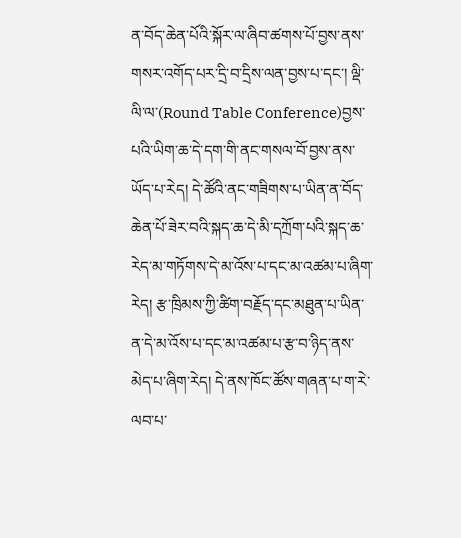ན་བོད་ཆེན་པོའི་སྐོར་ལ་ཞིབ་ཚགས་པོ་བྱས་ནས་གསར་འགོད་པར་དྲི་བ་དྲིས་ལན་བྱས་པ་དང་། ལྡི་ལི་ལ་(Round Table Conference)བྱས་པའི་ཡིག་ཆ་དེ་དག་གི་ནང་གསལ་བོ་བྱས་ནས་ཡོད་པ་རེད། དེ་ཚོའི་ནང་གཟིགས་པ་ཡིན་ན་བོད་ཆེན་པོ་ཟེར་བའི་སྐད་ཆ་དེ་མི་དཀྲོག་པའི་སྐད་ཆ་རེད་མ་གཏོགས་དེ་མ་འོས་པ་དང་མ་འཚམ་པ་ཞིག་རེད། རྩ་ཁྲིམས་ཀྱི་ཚིག་བརྗོད་དང་མཐུན་པ་ཡིན་ན་དེ་མ་འོས་པ་དང་མ་འཚམ་པ་རྩ་བ་ཉིད་ནས་མེད་པ་ཞིག་རེད། དེ་ནས་ཁོང་ཚོས་གཞན་པ་ག་རེ་ལབ་པ་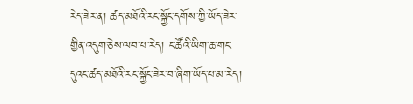རེད་ཟེར་ན། ཚད་མཐོའི་རང་སྐྱོང་དགོས་ཀྱི་ཡོད་ཟེར་གྱིན་འདུག་ཅེས་ལབ་པ་རེད། ང་ཚོའི་ཡིག་ཆ་གང་དུའང་ཚད་མཐོའི་རང་སྐྱོང་ཟེར་བ་ཞིག་ཡོད་པ་མ་རེད།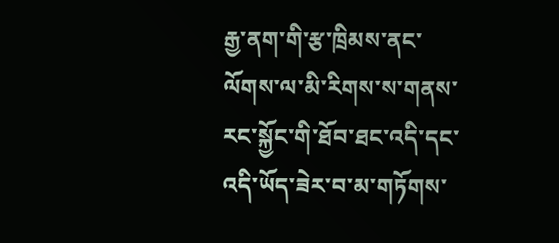རྒྱ་ནག་གི་རྩ་ཁྲིམས་ནང་ལོགས་ལ་མི་རིགས་ས་གནས་རང་སྐྱོང་གི་ཐོབ་ཐང་འདི་དང་འདི་ཡོད་ཟེར་བ་མ་གཏོགས་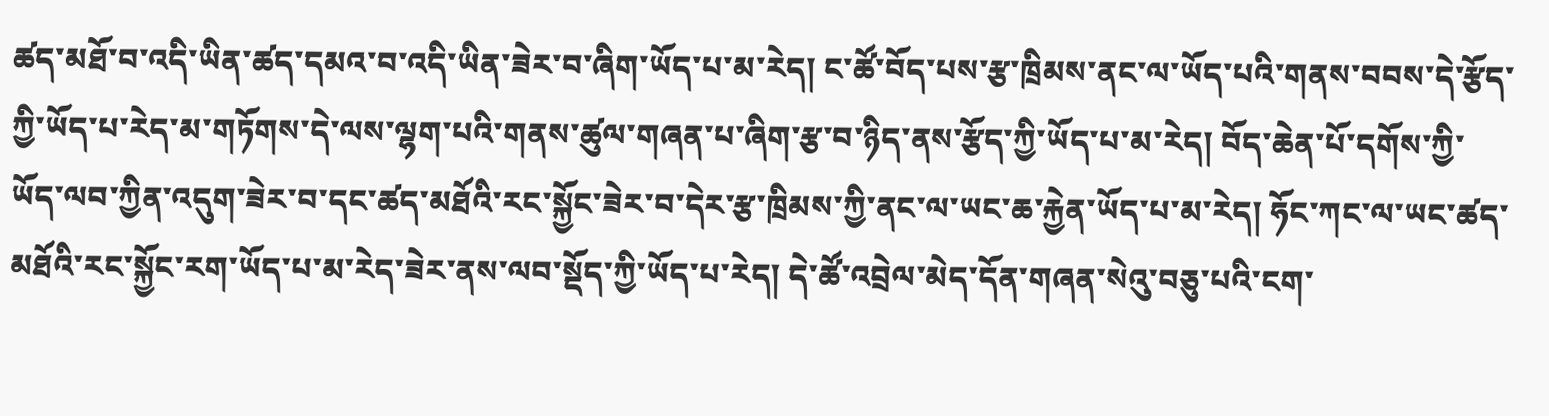ཚད་མཐོ་བ་འདི་ཡིན་ཚད་དམའ་བ་འདི་ཡིན་ཟེར་བ་ཞིག་ཡོད་པ་མ་རེད། ང་ཚོ་བོད་པས་རྩ་ཁྲིམས་ནང་ལ་ཡོད་པའི་གནས་བབས་དེ་རྩོད་ཀྱི་ཡོད་པ་རེད་མ་གཏོགས་དེ་ལས་ལྷག་པའི་གནས་ཚུལ་གཞན་པ་ཞིག་རྩ་བ་ཉིད་ནས་རྩོད་ཀྱི་ཡོད་པ་མ་རེད། བོད་ཆེན་པོ་དགོས་ཀྱི་ཡོད་ལབ་ཀྱིན་འདུག་ཟེར་བ་དང་ཚད་མཐོའི་རང་སྐྱོང་ཟེར་བ་དེར་རྩ་ཁྲིམས་ཀྱི་ནང་ལ་ཡང་ཆ་རྐྱེན་ཡོད་པ་མ་རེད། ཧོང་ཀང་ལ་ཡང་ཚད་མཐོའི་རང་སྐྱོང་རག་ཡོད་པ་མ་རེད་ཟེར་ནས་ལབ་སྡོད་ཀྱི་ཡོད་པ་རེད། དེ་ཚོ་འབྲེལ་མེད་དོན་གཞན་སེའུ་བཅུ་པའི་ངག་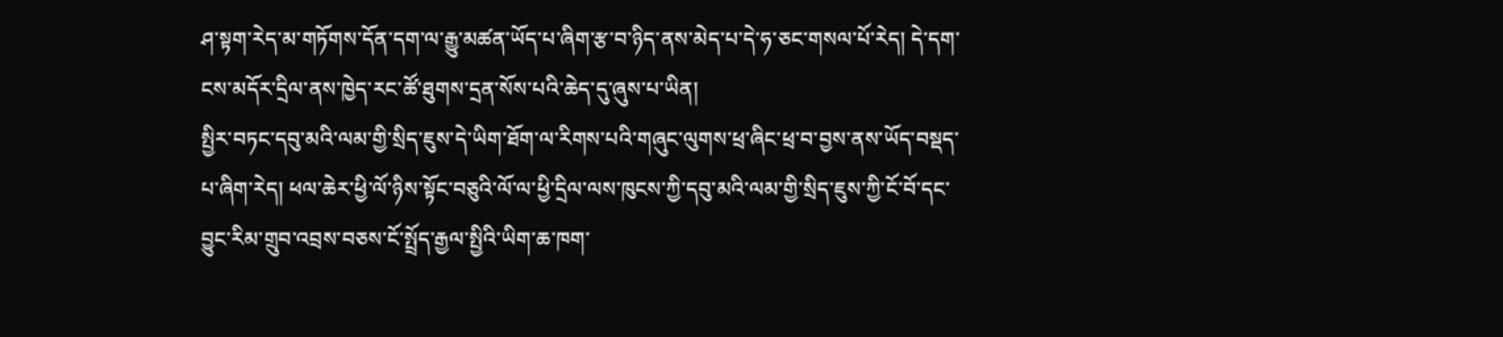ཤ་སྟག་རེད་མ་གཏོགས་དོན་དག་ལ་རྒྱུ་མཚན་ཡོད་པ་ཞིག་རྩ་བ་ཉིད་ནས་མེད་པ་དེ་ཧ་ཅང་གསལ་པོ་རེད། དེ་དག་ངས་མདོར་དྲིལ་ནས་ཁྱེད་རང་ཚོ་ཐུགས་དྲན་སོས་པའི་ཆེད་དུ་ཞུས་པ་ཡིན།
སྤྱིར་བཏང་དབུ་མའི་ལམ་གྱི་སྲིད་ཇུས་དེ་ཡིག་ཐོག་ལ་རིགས་པའི་གཞུང་ལུགས་ཕྲ་ཞིང་ཕྲ་བ་བྱས་ནས་ཡོད་བསྡད་པ་ཞིག་རེད། ཕལ་ཆེར་ཕྱི་ལོ་ཉིས་སྟོང་བཅུའི་ལོ་ལ་ཕྱི་དྲིལ་ལས་ཁུངས་ཀྱི་དབུ་མའི་ལམ་གྱི་སྲིད་ཇུས་ཀྱི་ངོ་བོ་དང་བྱུང་རིམ་གྲུབ་འབྲས་བཅས་ངོ་སྤྲོད་རྒྱལ་སྤྱིའི་ཡིག་ཆ་ཁག་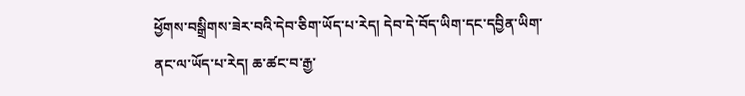ཕྱོགས་བསྒྲིགས་ཟེར་བའི་དེབ་ཅིག་ཡོད་པ་རེད། དེབ་དེ་བོད་ཡིག་དང་དབྱིན་ཡིག་ནང་ལ་ཡོད་པ་རེད། ཆ་ཚང་བ་རྒྱ་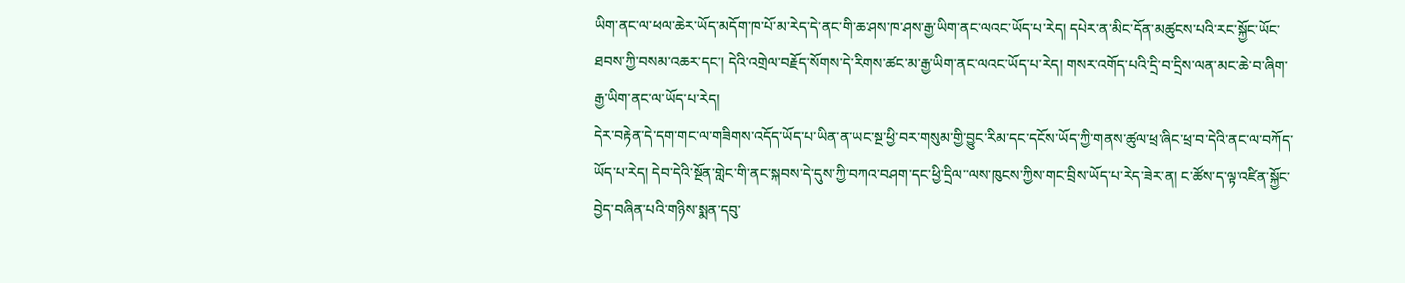ཡིག་ནང་ལ་ཕལ་ཆེར་ཡོད་མདོག་ཁ་པོ་མ་རེད་དེ་ནང་གི་ཆ་ཤས་ཁ་ཤས་རྒྱ་ཡིག་ནང་ལའང་ཡོད་པ་རེད། དཔེར་ན་མིང་དོན་མཚུངས་པའི་རང་སྐྱོང་ཡོང་ཐབས་ཀྱི་བསམ་འཆར་དང་། དེའི་འགྲེལ་བརྗོད་སོགས་དེ་རིགས་ཚང་མ་རྒྱ་ཡིག་ནང་ལའང་ཡོད་པ་རེད། གསར་འགོད་པའི་དྲི་བ་དྲིས་ལན་མང་ཆེ་བ་ཞིག་རྒྱ་ཡིག་ནང་ལ་ཡོད་པ་རེད།
དེར་བརྟེན་དེ་དག་གང་ལ་གཟིགས་འདོད་ཡོད་པ་ཡིན་ན་ཡང་སྔ་ཕྱི་བར་གསུམ་གྱི་བྱུང་རིམ་དང་དངོས་ཡོད་ཀྱི་གནས་ཚུལ་ཕྲ་ཞིང་ཕྲ་བ་དེའི་ནང་ལ་བཀོད་ཡོད་པ་རེད། དེབ་དེའི་སྔོན་གླེང་གི་ནང་སྐབས་དེ་དུས་ཀྱི་བཀའ་བཤག་དང་ཕྱི་དྲིལ་་ལས་ཁུངས་ཀྱིས་གང་བྲིས་ཡོད་པ་རེད་ཟེར་ན། ང་ཚོས་ད་ལྟ་འཛིན་སྐྱོང་བྱེད་བཞིན་པའི་གཉིས་སྨན་དབུ་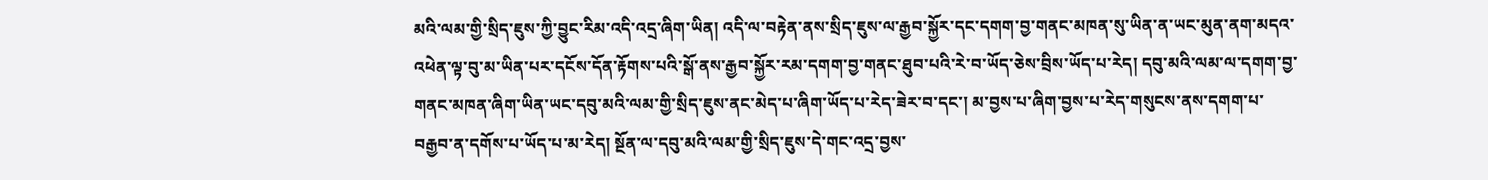མའི་ལམ་གྱི་སྲིད་ཇུས་ཀྱི་བྱུང་རིམ་འདི་འདྲ་ཞིག་ཡིན། འདི་ལ་བརྟེན་ནས་སྲིད་ཇུས་ལ་རྒྱབ་སྐྱོར་དང་དགག་བྱ་གནང་མཁན་སུ་ཡིན་ན་ཡང་མུན་ནག་མདའ་འཕེན་ལྟ་བུ་མ་ཡིན་པར་དངོས་དོན་རྟོགས་པའི་སྒོ་ནས་རྒྱབ་སྐྱོར་རམ་དགག་བྱ་གནང་ཐུབ་པའི་རེ་བ་ཡོད་ཅེས་བྲིས་ཡོད་པ་རེད། དབུ་མའི་ལམ་ལ་དགག་བྱ་གནང་མཁན་ཞིག་ཡིན་ཡང་དབུ་མའི་ལམ་གྱི་སྲིད་ཇུས་ནང་མེད་པ་ཞིག་ཡོད་པ་རེད་ཟེར་བ་དང་། མ་བྱས་པ་ཞིག་བྱས་པ་རེད་གསུངས་ནས་དགག་པ་བརྒྱབ་ན་དགོས་པ་ཡོད་པ་མ་རེད། སྔོན་ལ་དབུ་མའི་ལམ་གྱི་སྲིད་ཇུས་དེ་གང་འདྲ་བྱས་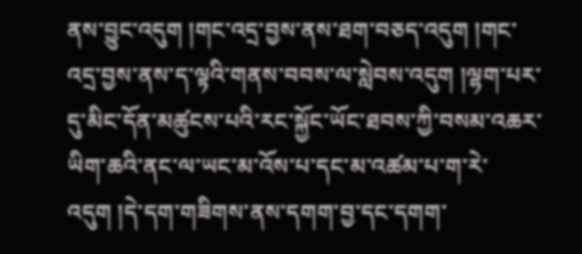ནས་བྱུང་འདུག །གང་འདྲ་བྱས་ནས་ཐག་བཅད་འདུག །གང་འདྲ་བྱས་ནས་ད་ལྟའི་གནས་བབས་ལ་སླེབས་འདུག །ལྷག་པར་དུ་མིང་དོན་མཚུངས་པའི་རང་སྐྱོང་ཡོང་ཐབས་ཀྱི་བསམ་འཆར་ཡིག་ཆའི་ནང་ལ་ཡང་མ་འོས་པ་དང་མ་འཚམ་པ་ག་རེ་འདུག །དེ་དག་གཟིགས་ནས་དགག་བྱ་དང་དགག་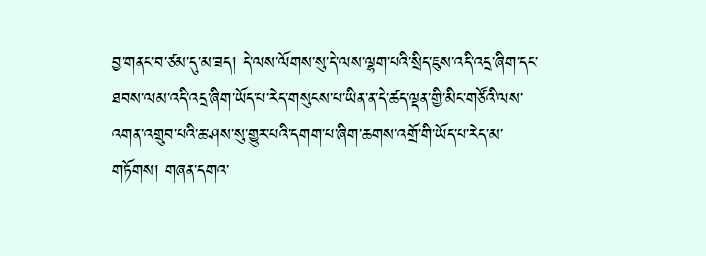བྱ་གནང་བ་ཙམ་དུ་མ་ཟད། དེ་ལས་ལོགས་སུ་དེ་ལས་ལྷག་པའི་སྲིད་ཇུས་འདི་འདྲ་ཞིག་དང་ཐབས་ལམ་འདི་འདྲ་ཞིག་ཡོད་པ་རེད་གསུངས་པ་ཡིན་ན་དེ་ཚད་ལྡན་གྱི་མིང་གཙོའི་ལས་འགན་འགྲུབ་པའི་ཆ་ཤས་སུ་གྱུར་པའི་དགག་པ་ཞིག་ཆགས་འགྲོ་གི་ཡོད་པ་རེད་མ་གཏོགས། གཞན་དགའ་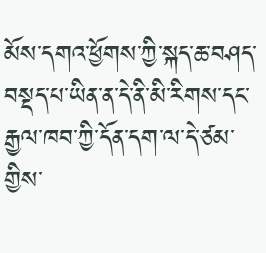མོས་དགའ་ཕྱོགས་ཀྱི་སྐད་ཆ་བཤད་བསྡད་པ་ཡིན་ན་དེ་ནི་མི་རིགས་དང་རྒྱལ་ཁབ་ཀྱི་དོན་དག་ལ་དེ་ཙམ་གྱིས་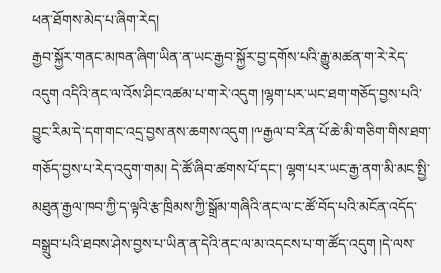ཕན་ཐོགས་མེད་པ་ཞིག་རེད།
རྒྱབ་སྐྱོར་གནང་མཁན་ཞིག་ཡིན་ན་ཡང་རྒྱབ་སྐྱོར་བྱ་དགོས་པའི་རྒྱུ་མཚན་ག་རེ་རེད་འདུག འདིའི་ནང་ལ་འོས་ཤིང་འཚམ་པ་ག་རེ་འདུག །ལྷག་པར་ཡང་ཐག་གཅོད་བྱས་པའི་བྱུང་རིམ་དེ་དག་གང་འདྲ་བྱས་ནས་ཆགས་འདུག །༸རྒྱལ་བ་རིན་པོ་ཆེ་མི་གཅིག་གིས་ཐག་གཅོད་བྱས་པ་རེད་འདུག་གམ། དེ་ཚོ་ཞིབ་ཚགས་པོ་དང་། ལྷག་པར་ཡང་རྒྱ་ནག་མི་མང་སྤྱི་མཐུན་རྒྱལ་ཁབ་ཀྱི་ད་ལྟའི་རྩ་ཁྲིམས་ཀྱི་སྒྲོམ་གཞིའི་ནང་ལ་ང་ཚོ་བོད་པའི་མངོན་འདོད་བསྒྲུབ་པའི་ཐབས་ཤེས་བྱས་པ་ཡིན་ན་དེའི་ནང་ལ་མ་འདངས་པ་ག་ཚོད་འདུག །དེ་ལས་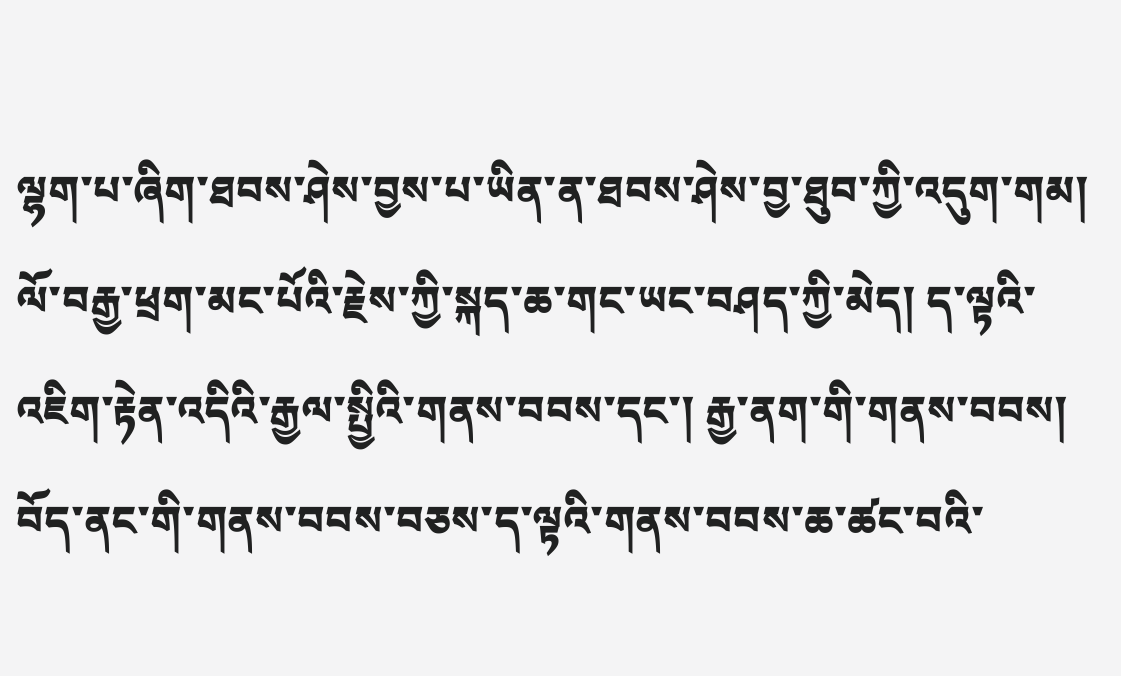ལྷག་པ་ཞིག་ཐབས་ཤེས་བྱས་པ་ཡིན་ན་ཐབས་ཤེས་བྱ་ཐུབ་ཀྱི་འདུག་གམ། ལོ་བརྒྱ་ཕྲག་མང་པོའི་རྗེས་ཀྱི་སྐད་ཆ་གང་ཡང་བཤད་ཀྱི་མེད། ད་ལྟའི་འཇིག་རྟེན་འདིའི་རྒྱལ་སྤྱིའི་གནས་བབས་དང་། རྒྱ་ནག་གི་གནས་བབས། བོད་ནང་གི་གནས་བབས་བཅས་ད་ལྟའི་གནས་བབས་ཆ་ཚང་བའི་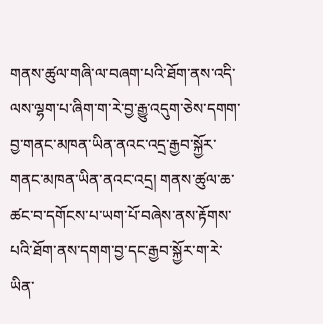གནས་ཚུལ་གཞི་ལ་བཞག་པའི་ཐོག་ནས་འདི་ལས་ལྷག་པ་ཞིག་ག་རེ་བྱ་རྒྱུ་འདུག་ཅེས་དགག་བྱ་གནང་མཁན་ཡིན་ནའང་འདྲ་རྒྱབ་སྐྱོར་གནང་མཁན་ཡིན་ནའང་འདྲ། གནས་ཚུལ་ཆ་ཚང་བ་དགོངས་པ་ཡག་པོ་བཞེས་ནས་རྟོགས་པའི་ཐོག་ནས་དགག་བྱ་དང་རྒྱབ་སྐྱོར་ག་རེ་ཡིན་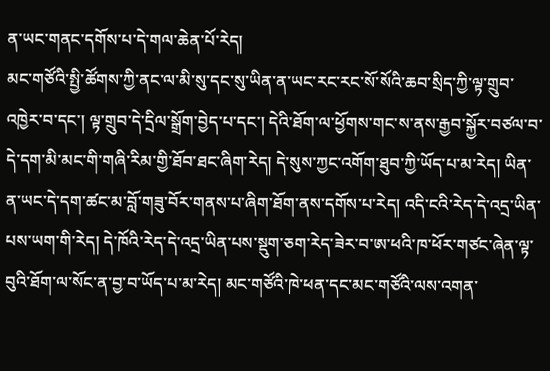ན་ཡང་གནང་དགོས་པ་དེ་གལ་ཆེན་པོ་རེད།
མང་གཙོའི་སྤྱི་ཚོགས་ཀྱི་ནང་ལ་མི་སུ་དང་སུ་ཡིན་ན་ཡང་རང་རང་སོ་སོའི་ཆབ་སྲིད་ཀྱི་ལྟ་གྲུབ་འཁྱེར་བ་དང་། ལྟ་གྲུབ་དེ་དྲིལ་སྒྲོག་བྱེད་པ་དང་། དེའི་ཐོག་ལ་ཕྱོགས་གང་ས་ནས་རྒྱབ་སྐྱོར་བཙལ་བ་དེ་དག་མི་མང་གི་གཞི་རིམ་གྱི་ཐོབ་ཐང་ཞིག་རེད། དེ་སུས་ཀྱང་འགོག་ཐུབ་ཀྱི་ཡོད་པ་མ་རེད། ཡིན་ན་ཡང་དེ་དག་ཚང་མ་བློ་གཟུ་བོར་གནས་པ་ཞིག་ཐོག་ནས་དགོས་པ་རེད། འདི་ངའི་རེད་དེ་འདྲ་ཡིན་པས་ཡག་གི་རེད། དེ་ཁོའི་རེད་དེ་འདྲ་ཡིན་པས་སྡུག་ཅག་རེད་ཟེར་བ་ཨ་ཕའི་ཁ་ཕོར་གཙང་ཞེན་ལྟ་བུའི་ཐོག་ལ་སོང་ན་བྱ་བ་ཡོད་པ་མ་རེད། མང་གཙོའི་ཁེ་ཕན་དང་མང་གཙོའི་ལས་འགན་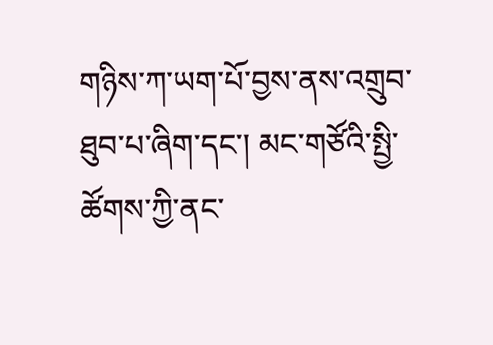གཉིས་ཀ་ཡག་པོ་བྱས་ནས་འགྲུབ་ཐུབ་པ་ཞིག་དང་། མང་གཙོའི་སྤྱི་ཚོགས་ཀྱི་ནང་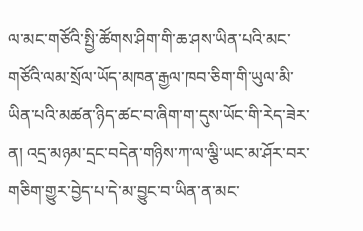ལ་མང་གཙོའི་སྤྱི་ཚོགས་ཤིག་གི་ཆ་ཤས་ཡིན་པའི་མང་གཙོའི་ལམ་སྲོལ་ཡོད་མཁན་རྒྱལ་ཁབ་ཅིག་གི་ཡུལ་མི་ཡིན་པའི་མཚན་ཉིད་ཚང་བ་ཞིག་ག་དུས་ཡོང་གི་རེད་ཟེར་ན། འདྲ་མཉམ་དྲང་བདེན་གཉིས་ཀ་ལ་ལྕི་ཡང་མ་ཤོར་བར་ གཅིག་གྱུར་བྱེད་པ་དེ་མ་བྱུང་བ་ཡིན་ན་མང་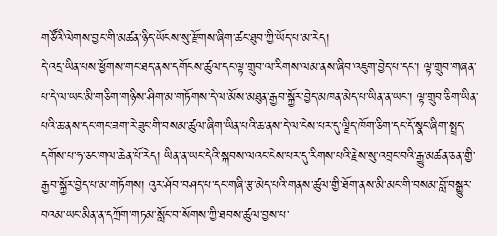གཙོའི་ལེགས་བྱང་གི་མཚན་ཉིད་ཡོངས་སུ་རྫོགས་ཞིག་ཚང་ཐུབ་ཀྱི་ཡོད་པ་མ་རེད།
དེ་འདྲ་ཡིན་པས་ཕྱོགས་གང་ཐད་ནས་དགོངས་ཚུལ་དང་ལྟ་གྲུབ་ལ་རིགས་ལམ་ནས་ཞིབ་འཇུག་བྱེད་པ་དང་། ལྟ་གྲུབ་གཞན་པ་དེ་ལ་ཡང་མི་གཅིག་གཉིས་ཤིག་མ་གཏོགས་དེ་ལ་མོས་མཐུན་རྒྱབ་སྐྱོར་བྱེད་མཁན་མེད་པ་ཡིན་ན་ཡང་། ལྟ་གྲུབ་ཅིག་ཡིན་པའི་ཆ་ནས་དང་གང་ཟག་རེ་ཟུང་གི་བསམ་ཚུལ་ཞིག་ཡིན་པའི་ཆ་ནས་དེ་ལ་ངེས་པར་དུ་ལྗིད་ཁོག་ཅིག་དང་དོ་སྣང་ཞིག་སྤྲད་དགོས་པ་ཧ་ཅང་གལ་ཆེན་པོ་རེད། ཡིན་ན་ཡང་དེའི་སྐབས་ལའང་ངེས་པར་དུ་རིགས་པའི་རྗེས་སུ་འབྲང་བའི་རྒྱུ་མཚན་ཅན་གྱི་རྒྱབ་སྐྱོར་བྱེད་པ་མ་གཏོགས། འུར་ཤོབ་བཤད་པ་དང་གཞི་རྩ་མེད་པའི་གནས་ཚུལ་གྱི་ཐོག་ནས་མི་མང་གི་བསམ་བློ་བསྒྱུར་བའམ་ཡང་མིན་ན་དཀྲོག་གཏམ་སློང་བ་སོགས་ཀྱི་ཐབས་ཚུལ་བྱས་པ་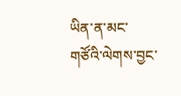ཡིན་ན་མང་གཙོའི་ལེགས་བྱང་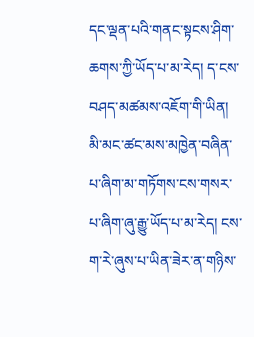དང་ལྡན་པའི་གནང་སྟངས་ཤིག་ཆགས་ཀྱི་ཡོད་པ་མ་རེད། ད་ངས་བཤད་མཚམས་འཇོག་གི་ཡིན། མི་མང་ཚང་མས་མཁྱེན་བཞིན་པ་ཞིག་མ་གཏོགས་ངས་གསར་པ་ཞིག་ཞུ་རྒྱུ་ཡོད་པ་མ་རེད། ངས་ག་རེ་ཞུས་པ་ཡིན་ཟེར་ན་གཉིས་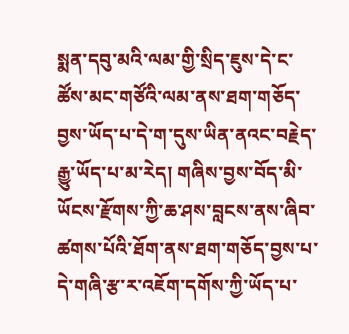སྨན་དབུ་མའི་ལམ་གྱི་སྲིད་ཇུས་དེ་ང་ཚོས་མང་གཙོའི་ལམ་ནས་ཐག་གཅོད་བྱས་ཡོད་པ་དེ་ག་དུས་ཡིན་ནའང་བརྗེད་རྒྱུ་ཡོད་པ་མ་རེད། གཞིས་བྱས་བོད་མི་ཡོངས་རྫོགས་ཀྱི་ཆ་ཤས་བླངས་ནས་ཞིབ་ཚགས་པོའི་ཐོག་ནས་ཐག་གཅོད་བྱས་པ་དེ་གཞི་རྩ་ར་འཇོག་དགོས་ཀྱི་ཡོད་པ་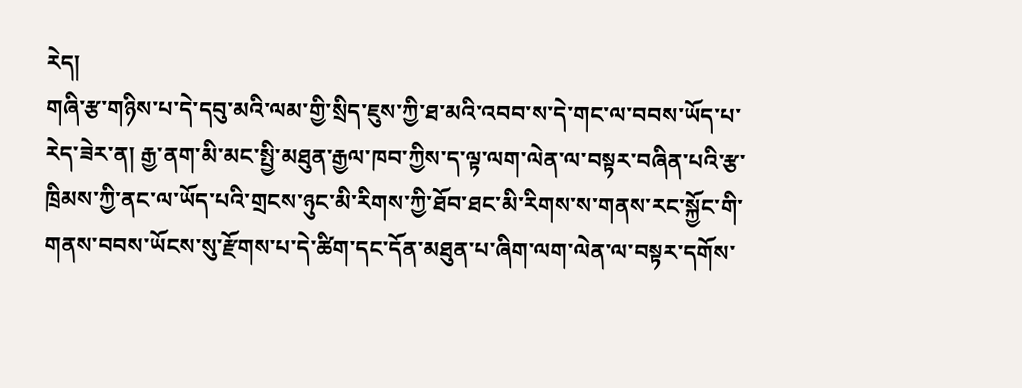རེད།
གཞི་རྩ་གཉིས་པ་དེ་དབུ་མའི་ལམ་གྱི་སྲིད་ཇུས་ཀྱི་ཐ་མའི་འབབ་ས་དེ་གང་ལ་བབས་ཡོད་པ་རེད་ཟེར་ན། རྒྱ་ནག་མི་མང་སྤྱི་མཐུན་རྒྱལ་ཁབ་ཀྱིས་ད་ལྟ་ལག་ལེན་ལ་བསྟར་བཞིན་པའི་རྩ་ཁྲིམས་ཀྱི་ནང་ལ་ཡོད་པའི་གྲངས་ཉུང་མི་རིགས་ཀྱི་ཐོབ་ཐང་མི་རིགས་ས་གནས་རང་སྐྱོང་གི་གནས་བབས་ཡོངས་སུ་རྫོགས་པ་དེ་ཚིག་དང་དོན་མཐུན་པ་ཞིག་ལག་ལེན་ལ་བསྟར་དགོས་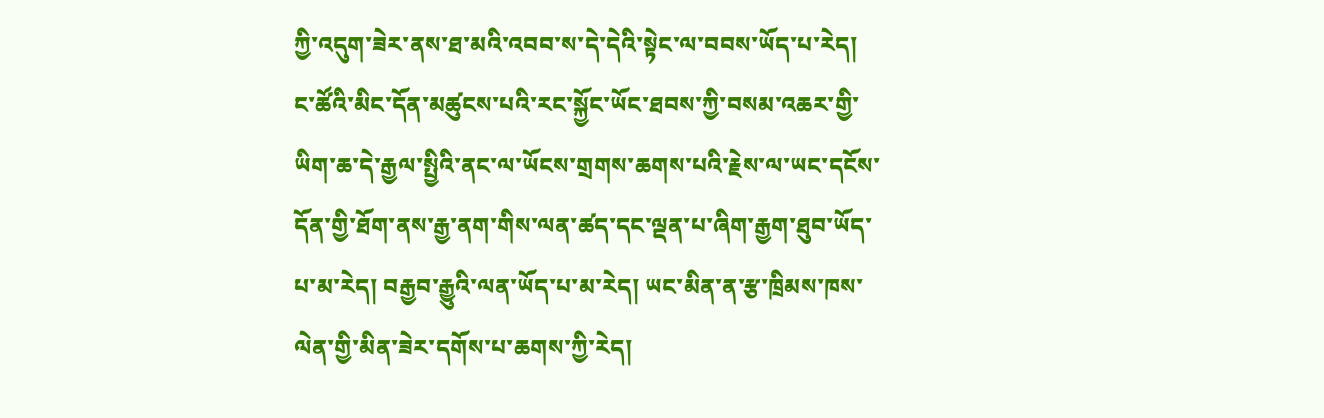ཀྱི་འདུག་ཟེར་ནས་ཐ་མའི་འབབ་ས་དེ་དེའི་སྟེང་ལ་བབས་ཡོད་པ་རེད། ང་ཚོའི་མིང་དོན་མཚུངས་པའི་རང་སྐྱོང་ཡོང་ཐབས་ཀྱི་བསམ་འཆར་གྱི་ཡིག་ཆ་དེ་རྒྱལ་སྤྱིའི་ནང་ལ་ཡོངས་གྲགས་ཆགས་པའི་རྗེས་ལ་ཡང་དངོས་དོན་གྱི་ཐོག་ནས་རྒྱ་ནག་གིས་ལན་ཚད་དང་ལྡན་པ་ཞིག་རྒྱག་ཐུབ་ཡོད་པ་མ་རེད། བརྒྱབ་རྒྱུའི་ལན་ཡོད་པ་མ་རེད། ཡང་མིན་ན་རྩ་ཁྲིམས་ཁས་ལེན་གྱི་མིན་ཟེར་དགོས་པ་ཆགས་ཀྱི་རེད།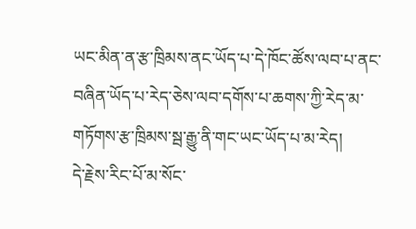ཡང་མིན་ན་རྩ་ཁྲིམས་ནང་ཡོད་པ་དེ་ཁོང་ཚོས་ལབ་པ་ནང་བཞིན་ཡོད་པ་རེད་ཅེས་ལབ་དགོས་པ་ཆགས་ཀྱི་རེད་མ་གཏོགས་རྩ་ཁྲིམས་སྦ་རྒྱུ་ནི་གང་ཡང་ཡོད་པ་མ་རེད།
དེ་རྗེས་རིང་པོ་མ་སོང་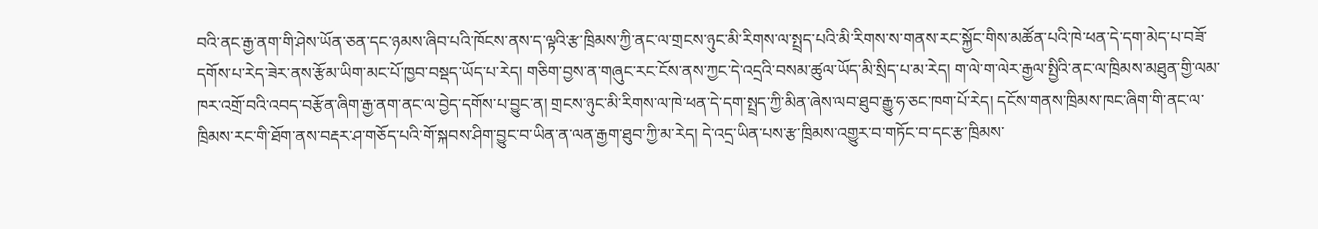བའི་ནང་རྒྱ་ནག་གི་ཤེས་ཡོན་ཅན་དང་ཉམས་ཞིབ་པའི་ཁོངས་ནས་ད་ལྟའི་རྩ་ཁྲིམས་ཀྱི་ནང་ལ་གྲངས་ཉུང་མི་རིགས་ལ་སྤྲད་པའི་མི་རིགས་ས་གནས་རང་སྐྱོང་གིས་མཚོན་པའི་ཁེ་ཕན་དེ་དག་མེད་པ་བཟོ་དགོས་པ་རེད་ཟེར་ནས་རྩོམ་ཡིག་མང་པོ་ཁྱབ་བསྡད་ཡོད་པ་རེད། གཅིག་བྱས་ན་གཞུང་རང་ངོས་ནས་ཀྱང་དེ་འདྲའི་བསམ་ཚུལ་ཡོད་མི་སྲིད་པ་མ་རེད། ག་ལེ་ག་ལེར་རྒྱལ་སྤྱིའི་ནང་ལ་ཁྲིམས་མཐུན་གྱི་ལམ་ཁར་འགྲོ་བའི་འབད་བརྩོན་ཞིག་རྒྱ་ནག་ནང་ལ་བྱེད་དགོས་པ་བྱུང་ན། གྲངས་ཉུང་མི་རིགས་ལ་ཁེ་ཕན་དེ་དག་སྤྲད་ཀྱི་མིན་ཞེས་ལབ་ཐུབ་རྒྱུ་ཧ་ཅང་ཁག་པོ་རེད། དངོས་གནས་ཁྲིམས་ཁང་ཞིག་གི་ནང་ལ་ཁྲིམས་རང་གི་ཐོག་ནས་བརྡར་ཤ་གཅོད་པའི་གོ་སྐབས་ཤིག་བྱུང་བ་ཡིན་ན་ལན་རྒྱག་ཐུབ་ཀྱི་མ་རེད། དེ་འདྲ་ཡིན་པས་རྩ་ཁྲིམས་འགྱུར་བ་གཏོང་བ་དང་རྩ་ཁྲིམས་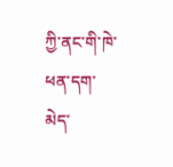ཀྱི་ནང་གི་ཁེ་ཕན་དག་མེད་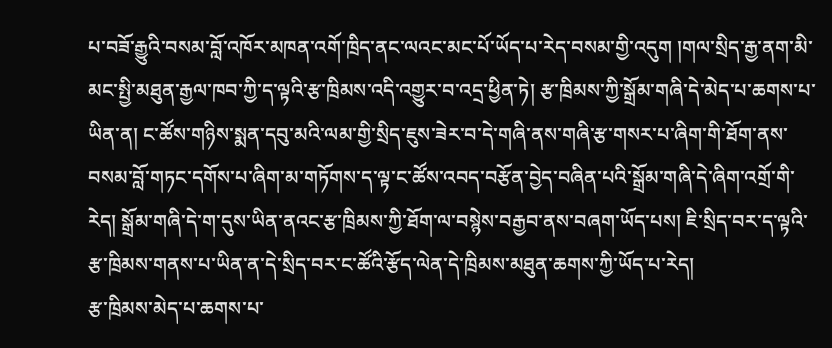པ་བཟོ་རྒྱུའི་བསམ་བློ་འཁོར་མཁན་འགོ་ཁྲིད་ནང་ལའང་མང་པོ་ཡོད་པ་རེད་བསམ་གྱི་འདུག །གལ་སྲིད་རྒྱ་ནག་མི་མང་སྤྱི་མཐུན་རྒྱལ་ཁབ་ཀྱི་ད་ལྟའི་རྩ་ཁྲིམས་འདི་འགྱུར་བ་འདྲ་ཕྱིན་ཏེ། རྩ་ཁྲིམས་ཀྱི་སྒྲོམ་གཞི་དེ་མེད་པ་ཆགས་པ་ཡིན་ན། ང་ཚོས་གཉིས་སྨན་དབུ་མའི་ལམ་གྱི་སྲིད་ཇུས་ཟེར་བ་དེ་གཞི་ནས་གཞི་རྩ་གསར་པ་ཞིག་གི་ཐོག་ནས་བསམ་བློ་གཏང་དགོས་པ་ཞིག་མ་གཏོགས་ད་ལྟ་ང་ཚོས་འབད་བརྩོན་བྱེད་བཞིན་པའི་སྒྲོམ་གཞི་དེ་ཞིག་འགྲོ་གི་རེད། སྒྲོམ་གཞི་དེ་ག་དུས་ཡིན་ནའང་རྩ་ཁྲིམས་ཀྱི་ཐོག་ལ་བསྙེས་བརྒྱབ་ནས་བཞག་ཡོད་པས། ཇི་སྲིད་བར་ད་ལྟའི་རྩ་ཁྲིམས་གནས་པ་ཡིན་ན་དེ་སྲིད་བར་ང་ཚོའི་རྩོད་ལེན་དེ་ཁྲིམས་མཐུན་ཆགས་ཀྱི་ཡོད་པ་རེད།
རྩ་ཁྲིམས་མེད་པ་ཆགས་པ་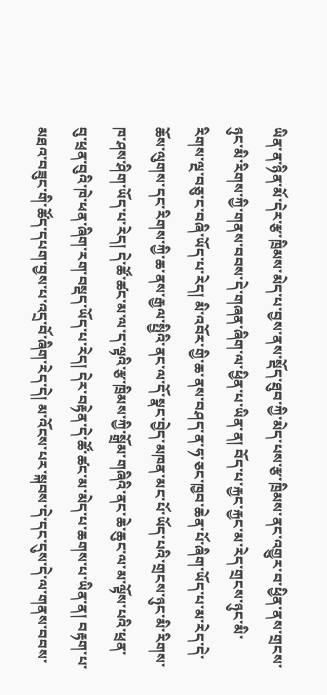ཡིན་ན་ཉིན་མོ་དེར་རྩ་ཁྲིམས་མེད་པ་བྱས་ནས་སྡོད་ཐུབ་ཀྱི་མེད་པས་རྩ་ཁྲིམས་ནང་འགྱུར་བ་ཕྱིན་ནས་གྲངས་ཉུང་མི་རིགས་ཀྱི་གནས་བབས་དེ་གཞན་ཞིག་ལ་ཕྱིན་པ་ཡིན་ན། བོད་པ་རྐྱང་རྐྱང་མ་རེད་གྲངས་ཉུང་མི་རིགས་ལྔ་བཅུ་ང་བཞི་ཡོད་པ་རེད། མི་འབོར་གྱི་ཆ་ནས་བཤད་ན་ཧ་ཅང་ཁྱབ་ཆེན་པོ་ཞིག་ཡོད་པ་མ་རེད་དེ་ཆོས་ལུགས་དང་རིགས་ཀྱི་ཆ་ནས་རྒྱལ་སྤྱིའི་ནང་ལ་དོ་སྣང་བྱེད་མཁན་མང་པོ་ཡོད་པའི་གྲངས་ཉུང་མི་རིགས་ཁ་ཤས་ཤིག་ཡོད་པ་རེད། དེ་ཚོ་ཚང་མ་ལ་ད་ལྟའི་རྩ་ཁྲིམས་ཀྱི་སྒྲོམ་གཞིའི་ནང་ཆེ་ཆུང་ལ་མ་ལྟོས་པའི་ཕྲན་བུ་ཕྲན་བུའི་ཁེ་ཕན་ཞིག་རག་བསྡད་ཡོད་པ་རེད། དེར་བརྟེན་དེ་ཚོ་ཚང་མ་མེད་པ་ཆགས་པ་ཡིན་ན། བརྟག་པ་མཐའ་བཟུང་གི་ཚོད་དཔག་བྱས་པ་འདྲ་བོ་ཞིག་རེད་དེ། མ་འོངས་པར་སྐབས་དེ་དང་དུས་དེ་ལ་གནས་བབས་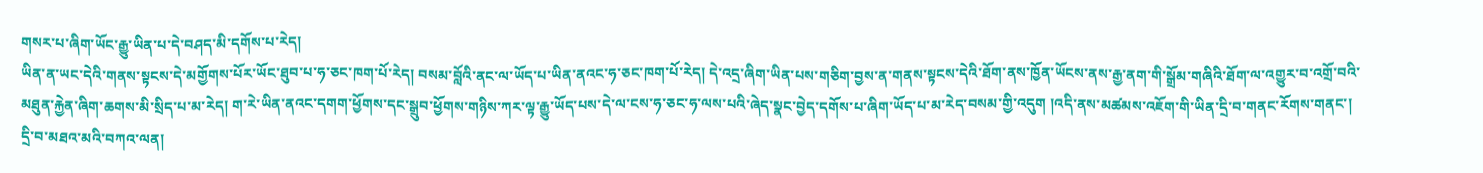གསར་པ་ཞིག་ཡོང་རྒྱུ་ཡིན་པ་དེ་བཤད་མི་དགོས་པ་རེད།
ཡིན་ན་ཡང་དེའི་གནས་སྟངས་དེ་མགྱོགས་པོར་ཡོང་ཐུབ་པ་ཧ་ཅང་ཁག་པོ་རེད། བསམ་བློའི་ནང་ལ་ཡོད་པ་ཡིན་ནའང་ཧ་ཅང་ཁག་པོ་རེད། དེ་འདྲ་ཞིག་ཡིན་པས་གཅིག་བྱས་ན་གནས་སྟངས་དེའི་ཐོག་ནས་ཁྱོན་ཡོངས་ནས་རྒྱ་ནག་གི་སྒྲོམ་གཞིའི་ཐོག་ལ་འགྱུར་བ་འགྲོ་བའི་མཐུན་རྐྱེན་ཞིག་ཆགས་མི་སྲིད་པ་མ་རེད། ག་རེ་ཡིན་ནའང་དགག་ཕྱོགས་དང་སྒྲུབ་ཕྱོགས་གཉིས་ཀར་ལྟ་རྒྱུ་ཡོད་པས་དེ་ལ་ངས་ཧ་ཅང་ཧ་ལས་པའི་ཞེད་སྣང་བྱེད་དགོས་པ་ཞིག་ཡོད་པ་མ་རེད་བསམ་གྱི་འདུག །འདི་ནས་མཚམས་འཇོག་གི་ཡིན་དྲི་བ་གནང་རོགས་གནང་།
དྲི་བ་མཐའ་མའི་བཀའ་ལན།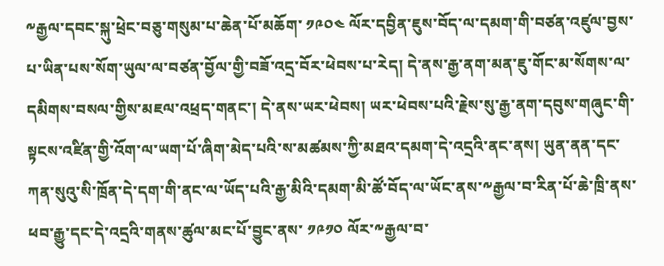༸རྒྱལ་དབང་སྐུ་ཕྲེང་བཅུ་གསུམ་པ་ཆེན་པོ་མཆོག་ ༡༩༠༤ ལོར་དབྱིན་ཇུས་བོད་ལ་དམག་གི་བཙན་འཛུལ་བྱས་པ་ཡིན་པས་སོག་ཡུལ་ལ་བཙན་བྱོལ་གྱི་བཟོ་འདྲ་བོར་ཕེབས་པ་རེད། དེ་ནས་རྒྱ་ནག་མན་ཇུ་གོང་མ་སོགས་ལ་དམིགས་བསལ་གྱིས་མཇལ་འཕྲད་གནང་། དེ་ནས་ཡར་ཕེབས། ཡར་ཕེབས་པའི་རྗེས་སུ་རྒྱ་ནག་དབུས་གཞུང་གི་སྟངས་འཛིན་གྱི་འོག་ལ་ཡག་པོ་ཞིག་མེད་པའི་ས་མཚམས་ཀྱི་མཐའ་དམག་དེ་འདྲའི་ནང་ནས། ཡུན་ནན་དང་ཀན་སུའུ་སི་ཁྲོན་དེ་དག་གི་ནང་ལ་ཡོད་པའི་རྒྱ་མིའི་དམག་མི་ཚོ་བོད་ལ་ཡོང་ནས་༸རྒྱལ་བ་རིན་པོ་ཆེ་ཁྲི་ནས་ཕབ་རྒྱུ་དང་དེ་འདྲའི་གནས་ཚུལ་མང་པོ་བྱུང་ནས་ ༡༩༡༠ ལོར་༸རྒྱལ་བ་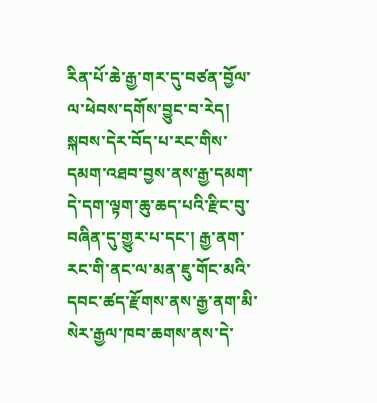རིན་པོ་ཆེ་རྒྱ་གར་དུ་བཙན་བྱོལ་ལ་ཕེབས་དགོས་བྱུང་བ་རེད།
སྐབས་དེར་བོད་པ་རང་གིས་དམག་འཐབ་བྱས་ནས་རྒྱ་དམག་དེ་དག་ལྟག་ཆུ་ཆད་པའི་རྫིང་བུ་བཞིན་དུ་གྱུར་པ་དང་། རྒྱ་ནག་རང་གི་ནང་ལ་མན་ཇུ་གོང་མའི་དབང་ཚད་རྫོགས་ནས་རྒྱ་ནག་མི་སེར་རྒྱལ་ཁབ་ཆགས་ནས་དེ་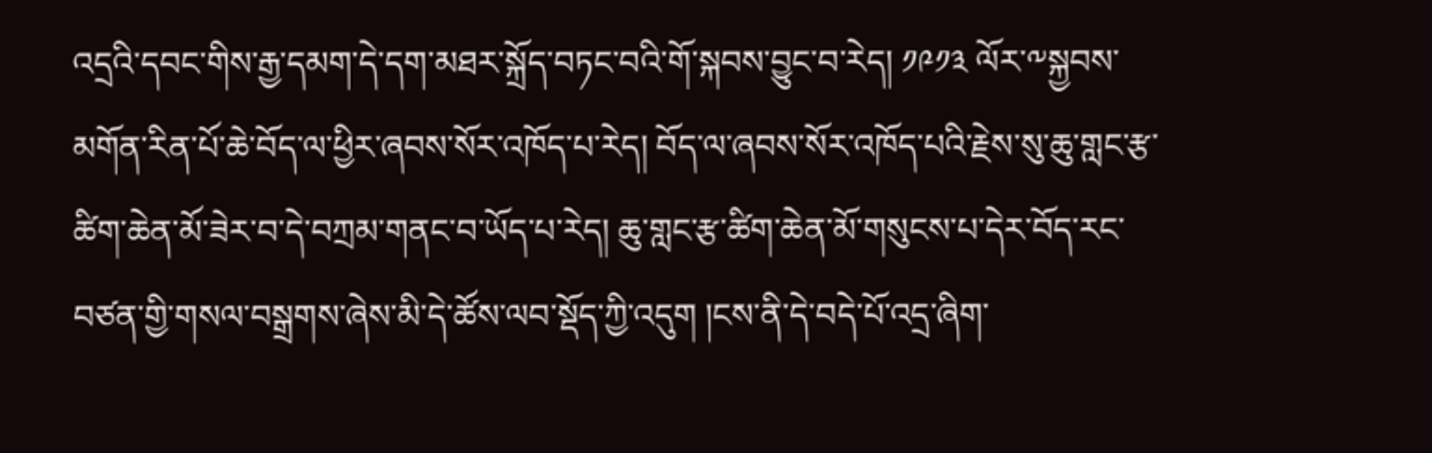འདྲའི་དབང་གིས་རྒྱ་དམག་དེ་དག་མཐར་སྐྲོད་བཏང་བའི་གོ་སྐབས་བྱུང་བ་རེད། ༡༩༡༣ ལོར་༸སྐྱབས་མགོན་རིན་པོ་ཆེ་བོད་ལ་ཕྱིར་ཞབས་སོར་འཁོད་པ་རེད། བོད་ལ་ཞབས་སོར་འཁོད་པའི་རྗེས་སུ་ཆུ་གླང་རྩ་ཚིག་ཆེན་མོ་ཟེར་བ་དེ་བཀྲམ་གནང་བ་ཡོད་པ་རེད། ཆུ་གླང་རྩ་ཚིག་ཆེན་མོ་གསུངས་པ་དེར་བོད་རང་བཙན་གྱི་གསལ་བསྒྲགས་ཞེས་མི་དེ་ཚོས་ལབ་སྡོད་ཀྱི་འདུག །ངས་ནི་དེ་བདེ་པོ་འདྲ་ཞིག་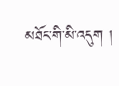མཐོང་གི་མི་འདུག །